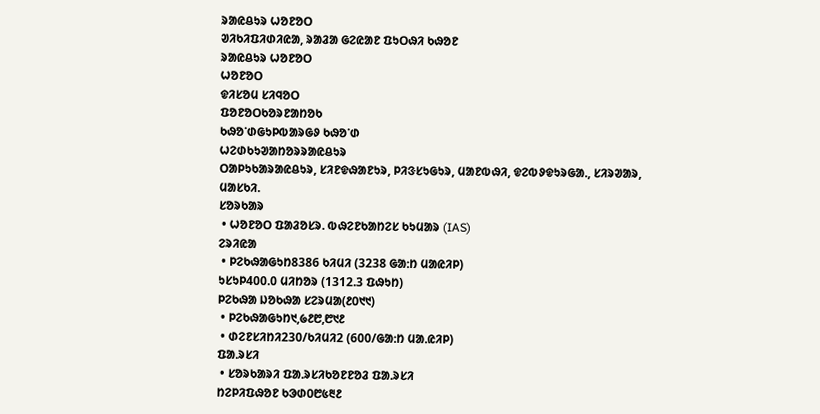ᱨᱟᱭᱪᱩᱨ ᱦᱚᱱᱚᱛ
ᱣᱤᱠᱤᱯᱤᱰᱤᱭᱟ, ᱨᱟᱲᱟ ᱜᱮᱭᱟᱱ ᱯᱩᱛᱷᱤ ᱠᱷᱚᱱ
ᱨᱟᱭᱪᱩᱨ ᱦᱚᱱᱚᱛ
ᱦᱚᱱᱚᱛ
ᱫᱤᱥᱚᱢ ᱥᱤᱧᱚᱛ
ᱯᱚᱱᱚᱛᱠᱚᱨᱱᱟᱴᱚᱠ
ᱠᱷᱚᱸᱰᱜᱩᱞᱵᱟᱨᱜᱽ ᱠᱷᱚᱸᱰ
ᱦᱮᱰᱠᱩᱣᱟᱴᱚᱨᱨᱟᱭᱪᱩᱨ
ᱛᱟᱞᱩᱠᱟᱨᱟᱭᱪᱩᱨ, ᱥᱤᱱᱫᱷᱟᱱᱩᱨ, ᱞᱤᱝᱥᱩᱜᱩᱨ, ᱢᱟᱱᱵᱷᱤ, ᱫᱮᱵᱽᱫᱩᱨᱜᱟᱹ, ᱥᱤᱨᱣᱟᱨ, ᱢᱟᱥᱠᱤ.
ᱥᱚᱨᱠᱟᱨ
 • ᱦᱚᱱᱚᱛ ᱯᱟᱲᱚᱥᱨ. ᱵᱷᱮᱱᱠᱟᱴᱮᱥ ᱠᱩᱢᱟᱨ (IAS)
ᱮᱨᱤᱭᱟ
 • ᱞᱮᱠᱷᱟᱜᱩᱴ8386 ᱠᱤᱢᱤ (3238 ᱜᱟᱺᱴ ᱢᱟᱭᱤᱞ)
ᱩᱥᱩᱞ400.0 ᱢᱤᱴᱚᱨ (1312.3 ᱯᱷᱩᱴ)
ᱞᱮᱠᱷᱟ ᱡᱚᱠᱷᱟ ᱥᱮᱨᱢᱟ(᱒᱐᱑᱑)
 • ᱞᱮᱠᱷᱟᱜᱩᱴ᱑,᱙᱒᱘,᱘᱑᱒
 • ᱰᱮᱱᱥᱤᱴᱤ230/ᱠᱤᱢᱤ2 (600/ᱜᱟᱺᱴ ᱢᱟᱹᱭᱤᱞ)
ᱯᱟᱹᱨᱥᱤ
 • ᱥᱚᱨᱠᱟᱨᱤ ᱯᱟᱹᱨᱥᱤᱠᱚᱱᱱᱚᱲ ᱯᱟᱹᱨᱥᱤ
ᱴᱮᱞᱤᱯᱷᱚᱱ ᱠᱳᱰ᱐᱘᱕᱓᱒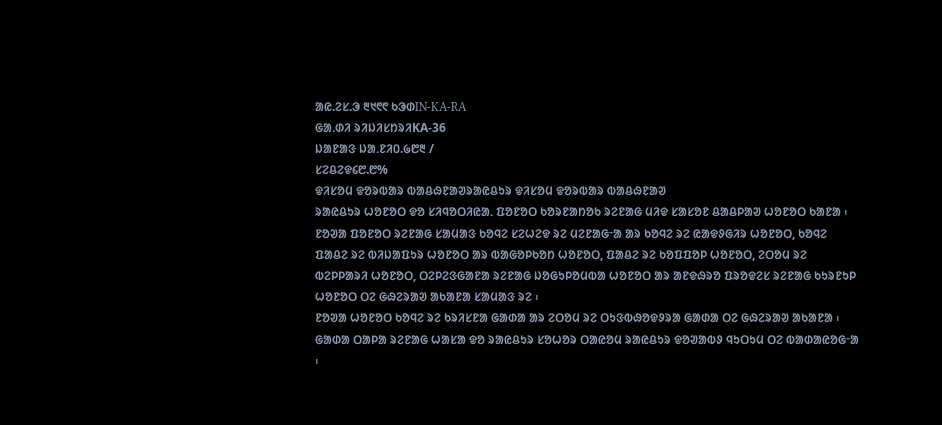ᱟᱭ.ᱮᱥ.ᱳ ᱓᱑᱖᱖ ᱠᱳᱰIN-KA-RA
ᱜᱟᱹᱰᱤ ᱨᱤᱡᱤᱥᱴᱨᱤKA-36
ᱡᱟᱱᱟᱝ ᱡᱟᱹᱱᱤ᱐.᱙᱘᱓ /
ᱥᱮᱪᱮᱫ᱔᱘.᱘%
ᱫᱤᱥᱚᱢ ᱫᱚᱨᱵᱟᱨ ᱵᱟᱪᱷᱱᱟᱣᱨᱟᱭᱪᱩᱨ ᱫᱤᱥᱚᱢ ᱫᱚᱨᱵᱟᱨ ᱵᱟᱪᱷᱱᱟᱣ
ᱨᱟᱭᱪᱩᱨ ᱦᱚᱱᱚᱛ ᱫᱚ ᱥᱤᱧᱚᱛᱤᱭᱟᱹ ᱯᱚᱱᱚᱛ ᱠᱚᱨᱱᱟᱴᱚᱠ ᱨᱮᱱᱟᱜ ᱢᱤᱫ ᱥᱟᱥᱚᱱ ᱪᱟᱪᱞᱟᱣ ᱦᱚᱱᱚᱛ ᱠᱟᱱᱟ ᱾ ᱱᱚᱣᱟ ᱯᱚᱱᱚᱛ ᱨᱮᱱᱟᱜ ᱥᱟᱢᱟᱝ ᱠᱚᱧᱮ ᱥᱮᱦᱮᱫ ᱨᱮ ᱢᱮᱱᱟᱜᱼᱟ ᱟᱨ ᱠᱚᱧᱮ ᱨᱮ ᱭᱟᱫᱽᱜᱤᱨ ᱦᱚᱱᱚᱛ, ᱠᱚᱧᱮ ᱯᱟᱪᱮ ᱨᱮ ᱵᱤᱡᱟᱯᱩᱨ ᱦᱚᱱᱚᱛ ᱟᱨ ᱵᱟᱜᱚᱞᱠᱚᱴ ᱦᱚᱱᱚᱛ, ᱯᱟᱪᱮ ᱨᱮ ᱠᱚᱯᱯᱚᱞ ᱦᱚᱱᱚᱛ, ᱮᱛᱚᱢ ᱨᱮ ᱵᱮᱞᱞᱟᱨᱤ ᱦᱚᱱᱚᱛ, ᱛᱮᱞᱮᱝᱜᱟᱱᱟ ᱨᱮᱱᱟᱜ ᱡᱚᱜᱩᱞᱚᱢᱵᱟ ᱦᱚᱱᱚᱛ ᱟᱨ ᱟᱱᱫᱷᱨᱚ ᱯᱨᱚᱫᱮᱥ ᱨᱮᱱᱟᱜ ᱠᱩᱨᱱᱩᱞ ᱦᱚᱱᱚᱛ ᱛᱮ ᱜᱷᱮᱨᱟᱣ ᱟᱠᱟᱱᱟ ᱥᱟᱢᱟᱝ ᱨᱮ ᱾
ᱱᱚᱣᱟ ᱦᱚᱱᱚᱛ ᱠᱚᱧᱮ ᱨᱮ ᱠᱨᱤᱥᱱᱟ ᱜᱟᱰᱟ ᱟᱨ ᱮᱛᱚᱢ ᱨᱮ ᱛᱩᱝᱵᱷᱚᱫᱽᱨᱟ ᱜᱟᱰᱟ ᱛᱮ ᱜᱷᱮᱨᱟᱣ ᱟᱠᱟᱱᱟ ᱾ ᱜᱟᱰᱟ ᱛᱟᱞᱟ ᱨᱮᱱᱟᱜ ᱦᱟᱥᱟ ᱫᱚ ᱨᱟᱭᱪᱩᱨ ᱥᱚᱦᱚᱨ ᱛᱟᱭᱚᱢ ᱨᱟᱭᱪᱩᱨ ᱫᱚᱣᱟᱵᱽ ᱧᱩᱛᱩᱢ ᱛᱮ ᱵᱟᱰᱟᱭᱚᱜᱼᱟ ᱾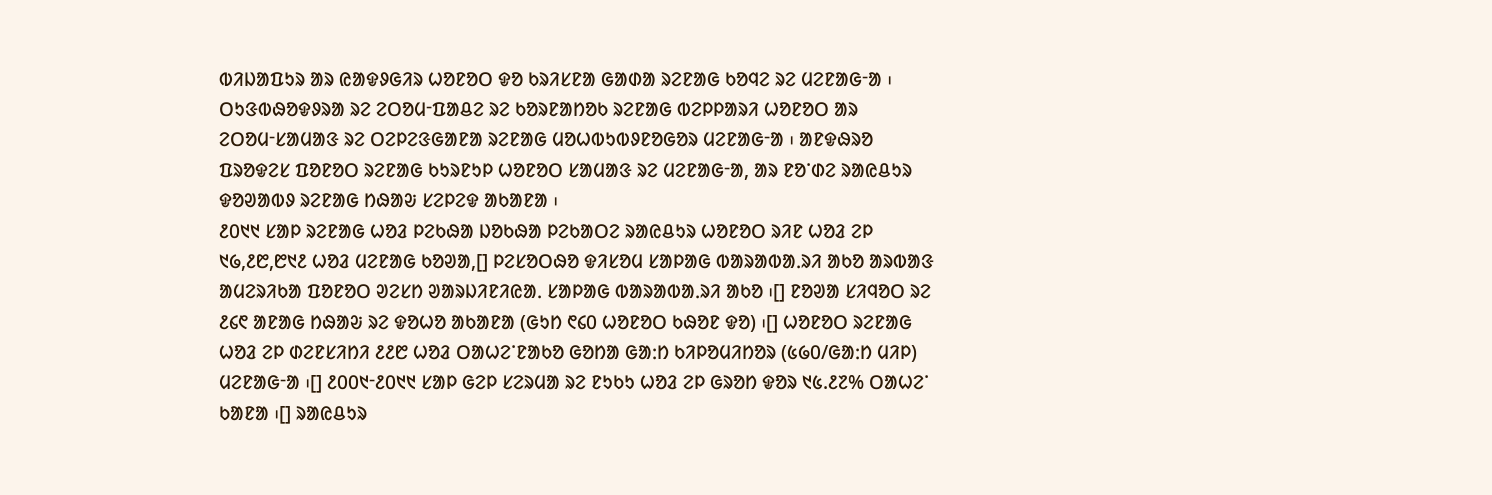ᱵᱤᱡᱟᱯᱩᱨ ᱟᱨ ᱭᱟᱫᱽᱜᱤᱨ ᱦᱚᱱᱚᱛ ᱫᱚ ᱠᱨᱤᱥᱱᱟ ᱜᱟᱰᱟ ᱨᱮᱱᱟᱜ ᱠᱚᱧᱮ ᱨᱮ ᱢᱮᱱᱟᱜᱼᱟ ᱾ ᱛᱩᱝᱵᱷᱚᱫᱽᱨᱟ ᱨᱮ ᱮᱛᱚᱢᱼᱯᱟᱪᱮ ᱨᱮ ᱠᱚᱨᱱᱟᱴᱚᱠ ᱨᱮᱱᱟᱜ ᱵᱮᱞᱞᱟᱨᱤ ᱦᱚᱱᱚᱛ ᱟᱨ ᱮᱛᱚᱢᱼᱥᱟᱢᱟᱝ ᱨᱮ ᱛᱮᱞᱮᱝᱜᱟᱱᱟ ᱨᱮᱱᱟᱜ ᱢᱚᱦᱵᱩᱵᱽᱱᱚᱜᱚᱨ ᱢᱮᱱᱟᱜᱼᱟ ᱾ ᱟᱱᱫᱷᱨᱚ ᱯᱨᱚᱫᱮᱥ ᱯᱚᱱᱚᱛ ᱨᱮᱱᱟᱜ ᱠᱩᱨᱱᱩᱞ ᱦᱚᱱᱚᱛ ᱥᱟᱢᱟᱝ ᱨᱮ ᱢᱮᱱᱟᱜᱼᱟ, ᱟᱨ ᱱᱚᱸᱰᱮ ᱨᱟᱭᱪᱩᱨ ᱫᱚᱣᱟᱵᱽ ᱨᱮᱱᱟᱜ ᱴᱷᱟᱶ ᱥᱮᱞᱮᱫ ᱟᱠᱟᱱᱟ ᱾
᱒᱐᱑᱑ ᱥᱟᱞ ᱨᱮᱱᱟᱜ ᱦᱚᱲ ᱞᱮᱠᱷᱟ ᱡᱚᱠᱷᱟ ᱞᱮᱠᱟᱛᱮ ᱨᱟᱭᱪᱩᱨ ᱦᱚᱱᱚᱛ ᱨᱤᱱ ᱦᱚᱲ ᱮᱞ ᱑᱙,᱒᱘,᱘᱑᱒ ᱦᱚᱲ ᱢᱮᱱᱟᱜ ᱠᱚᱣᱟ,[] ᱞᱮᱥᱚᱛᱷᱚ ᱫᱤᱥᱚᱢ ᱥᱟᱞᱟᱜ ᱵᱟᱨᱟᱵᱟᱹᱨᱤ ᱟᱠᱚ ᱟᱨᱵᱟᱝ ᱟᱢᱮᱨᱤᱠᱟ ᱯᱚᱱᱚᱛ ᱣᱮᱥᱴ ᱣᱟᱨᱡᱤᱱᱤᱭᱟᱹ ᱥᱟᱞᱟᱜ ᱵᱟᱨᱟᱵᱟᱹᱨᱤ ᱟᱠᱚ ᱾[] ᱱᱚᱣᱟ ᱥᱤᱧᱚᱛ ᱨᱮ ᱒᱔᱖ ᱟᱱᱟᱜ ᱴᱷᱟᱶ ᱨᱮ ᱫᱚᱦᱚ ᱟᱠᱟᱱᱟ (ᱜᱩᱴ ᱖᱔᱐ ᱦᱚᱱᱚᱛ ᱠᱷᱚᱱ ᱫᱚ) ᱾[] ᱦᱚᱱᱚᱛ ᱨᱮᱱᱟᱜ ᱦᱚᱲ ᱮᱞ ᱰᱮᱱᱥᱤᱴᱤ ᱒᱒᱘ ᱦᱚᱲ ᱛᱟᱦᱮᱸᱱᱟᱠᱚ ᱜᱚᱴᱟ ᱜᱟᱺᱴ ᱠᱤᱞᱚᱢᱤᱴᱚᱨ (᱕᱙᱐/ᱜᱟᱺᱴ ᱢᱤᱞ) ᱢᱮᱱᱟᱜᱼᱟ ᱾[] ᱒᱐᱐᱑ᱼ᱒᱐᱑᱑ ᱥᱟᱞ ᱜᱮᱞ ᱥᱮᱨᱢᱟ ᱨᱮ ᱱᱩᱠᱩ ᱦᱚᱲ ᱮᱞ ᱜᱨᱚᱴ ᱫᱚᱨ ᱑᱕.᱒᱗% ᱛᱟᱦᱮᱸ ᱠᱟᱱᱟ ᱾[] ᱨᱟᱭᱪᱩᱨ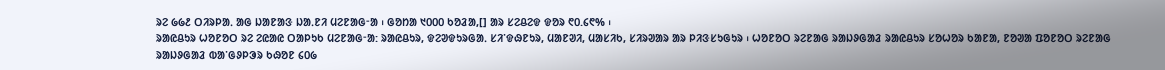ᱨᱮ ᱙᱙᱒ ᱛᱤᱨᱞᱟᱹ ᱟᱜ ᱡᱟᱱᱟᱝ ᱡᱟᱹᱱᱤ ᱢᱮᱱᱟᱜᱼᱟ ᱾ ᱜᱚᱴᱟ ᱑᱐᱐᱐ ᱠᱚᱲᱟ,[] ᱟᱨ ᱥᱮᱪᱮᱫ ᱫᱚᱨ ᱖᱐.᱔᱖% ᱾
ᱨᱟᱭᱪᱩᱨ ᱦᱚᱱᱚᱛ ᱨᱮ ᱮᱭᱟᱭ ᱛᱟᱞᱩᱠ ᱢᱮᱱᱟᱜᱼᱟ: ᱨᱟᱭᱪᱩᱨ, ᱫᱮᱣᱫᱩᱨᱜᱟᱹ ᱥᱤᱸᱫᱷᱱᱩᱨ, ᱢᱟᱱᱣᱤ, ᱢᱟᱥᱤᱠ, ᱥᱤᱨᱣᱟᱨ ᱟᱨ ᱞᱤᱝᱥᱩᱜᱩᱨ ᱾ ᱦᱚᱱᱚᱛ ᱨᱮᱱᱟᱜ ᱨᱟᱡᱽᱜᱟᱲ ᱨᱟᱭᱪᱩᱨ ᱥᱚᱦᱚᱨ ᱠᱟᱱᱟ, ᱱᱚᱣᱟ ᱯᱚᱱᱚᱛ ᱨᱮᱱᱟᱜ ᱨᱟᱡᱽᱜᱟᱲ ᱵᱟᱸᱜᱽᱞᱳᱨ ᱠᱷᱚᱱ ᱔᱐᱙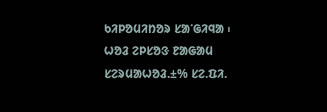ᱠᱤᱞᱚᱢᱤᱴᱚᱨ ᱥᱟᱸᱜᱤᱧᱟ ᱾
ᱦᱚᱲ ᱮᱞᱥᱚᱝ ᱱᱟᱜᱟᱢ
ᱥᱮᱨᱢᱟᱦᱚᱲ.±% ᱥᱮ.ᱯᱤ.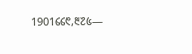1901᱔᱔᱖,᱓᱗᱕—